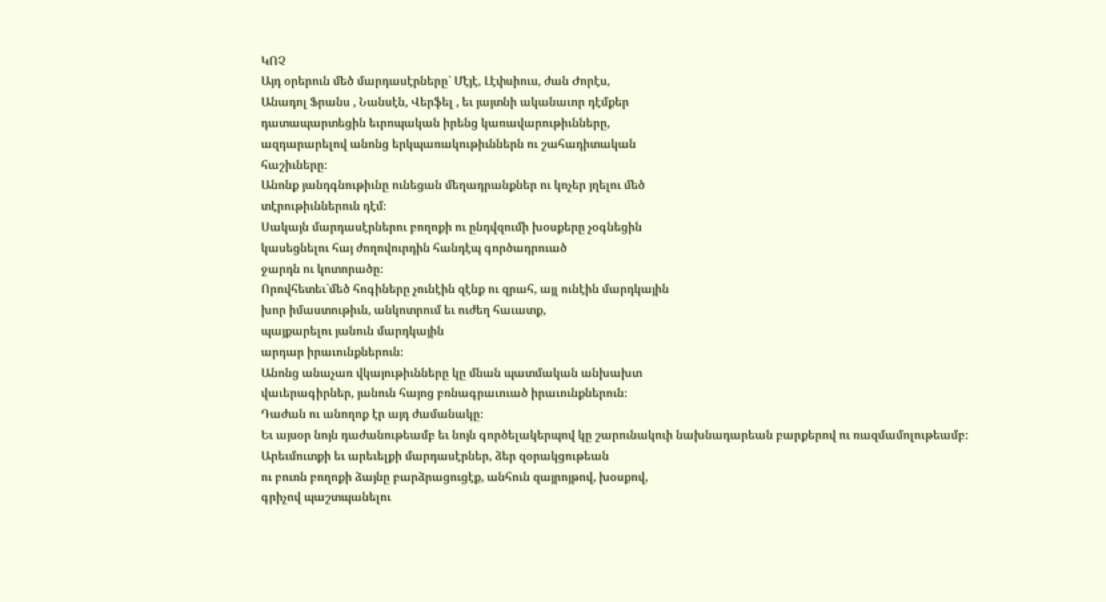ԿՈՉ
Այդ օրերուն մեծ մարդասէրները` Մէյէ, Լէփսիուս, ժան Ժորէս,
Անադոլ Ֆրանս , Նանսէն, Վերֆել , եւ յայտնի ականաւոր դէմքեր
դատապարտեցին եւրոպական իրենց կառավարութիւնները,
ազդարարելով անոնց երկպառակութիւններն ու շահադիտական
հաշիւները։
Անոնք յանդգնութիւնը ունեցան մեղադրանքներ ու կոչեր յղելու մեծ
տէրութիւններուն դէմ։
Սակայն մարդասէրներու բողոքի ու ընդվզումի խօսքերը չօգնեցին
կասեցնելու հայ ժողովուրդին հանդէպ գործադրուած
ջարդն ու կոտորածը։
Որովհետեւ`մեծ հոգիները չունէին զէնք ու զրահ, այլ ունէին մարդկային
խոր իմաստութիւն, անկոտրում եւ ուժեղ հաւատք,
պայքարելու յանուն մարդկային
արդար իրաւունքներուն։
Անոնց անաչառ վկայութիւնները կը մնան պատմական անխախտ
վաւերագիրներ, յանուն հայոց բռնագրաւուած իրաւունքներուն։
Դաժան ու անողոք էր այդ ժամանակը։
Եւ այսօր նոյն դաժանութեամբ եւ նոյն գործելակերպով կը շարունակուի նախնադարեան բարքերով ու ռազմամոլութեամբ։
Արեւմուտքի եւ արեւելքի մարդասէրներ, ձեր զօրակցութեան
ու բուռն բողոքի ձայնը բարձրացուցէք, անհուն զայրոյթով, խօսքով,
գրիչով պաշտպանելու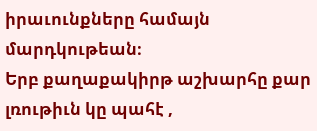իրաւունքները համայն մարդկութեան։
Երբ քաղաքակիրթ աշխարհը քար լռութիւն կը պահէ ,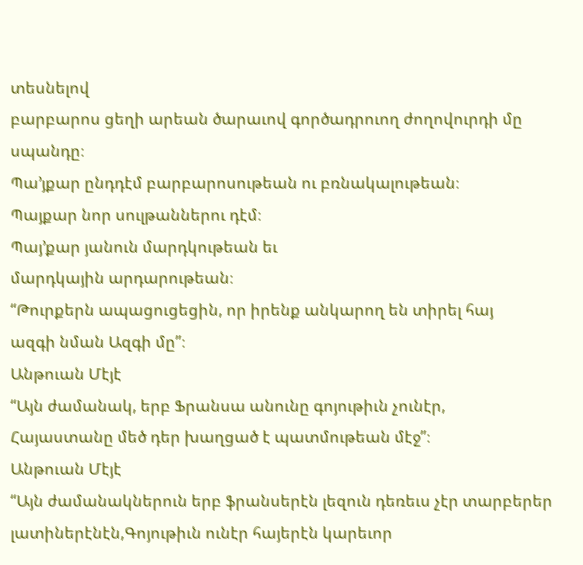տեսնելով
բարբարոս ցեղի արեան ծարաւով գործադրուող ժողովուրդի մը սպանդը։
Պա’յքար ընդդէմ բարբարոսութեան ու բռնակալութեան։
Պայքար նոր սուլթաններու դէմ։
Պայ’քար յանուն մարդկութեան եւ
մարդկային արդարութեան։
“Թուրքերն ապացուցեցին, որ իրենք անկարող են տիրել հայ
ազգի նման Ազգի մը”։
Անթուան Մէյէ
“Այն ժամանակ, երբ Ֆրանսա անունը գոյութիւն չունէր,
Հայաստանը մեծ դեր խաղցած է պատմութեան մէջ”։
Անթուան Մէյէ
“Այն ժամանակներուն երբ ֆրանսերէն լեզուն դեռեւս չէր տարբերեր
լատիներէնէն,Գոյութիւն ունէր հայերէն կարեւոր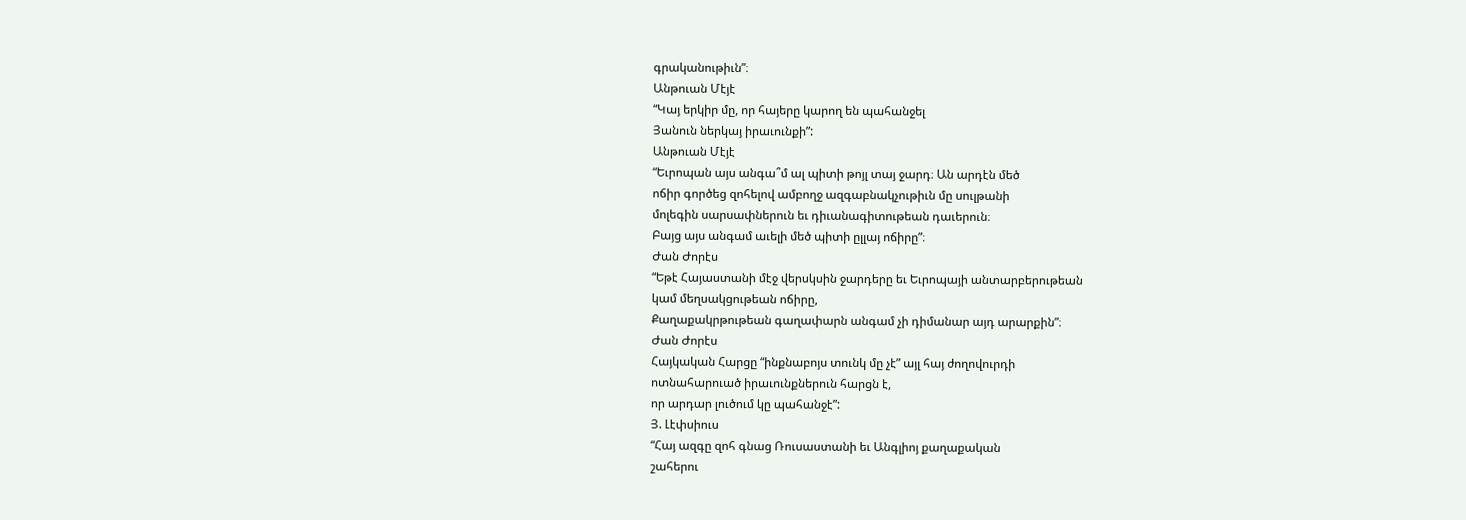գրականութիւն”։
Անթուան Մէյէ
“Կայ երկիր մը, որ հայերը կարող են պահանջել
Յանուն ներկայ իրաւունքի”:
Անթուան Մէյէ
“Եւրոպան այս անգա՞մ ալ պիտի թոյլ տայ ջարդ։ Ան արդէն մեծ
ոճիր գործեց զոհելով ամբողջ ազգաբնակչութիւն մը սուլթանի
մոլեգին սարսափներուն եւ դիւանագիտութեան դաւերուն։
Բայց այս անգամ աւելի մեծ պիտի ըլլայ ոճիրը”։
Ժան Ժորէս
“Եթէ Հայաստանի մէջ վերսկսին ջարդերը եւ Եւրոպայի անտարբերութեան
կամ մեղսակցութեան ոճիրը,
Քաղաքակրթութեան գաղափարն անգամ չի դիմանար այդ արարքին”։
Ժան Ժորէս
Հայկական Հարցը “ինքնաբոյս տունկ մը չէ” այլ հայ ժողովուրդի
ոտնահարուած իրաւունքներուն հարցն է,
որ արդար լուծում կը պահանջէ”:
Յ. Լէփսիուս
“Հայ ազգը զոհ գնաց Ռուսաստանի եւ Անգլիոյ քաղաքական
շահերու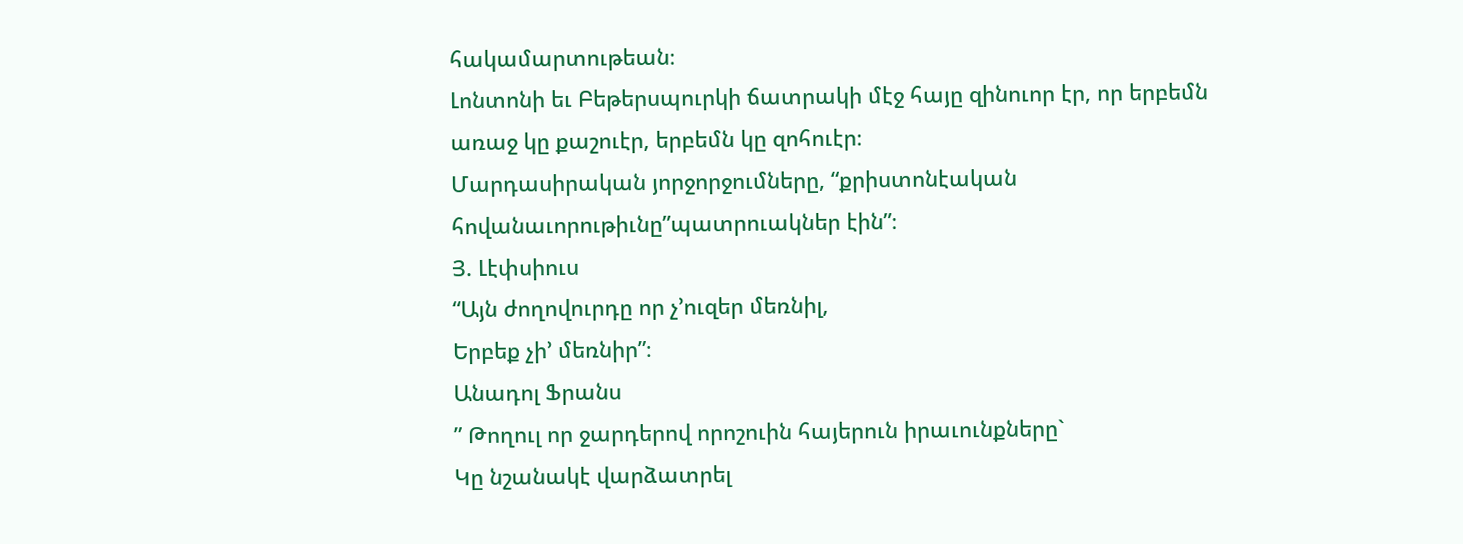հակամարտութեան։
Լոնտոնի եւ Բեթերսպուրկի ճատրակի մէջ հայը զինուոր էր, որ երբեմն
առաջ կը քաշուէր, երբեմն կը զոհուէր։
Մարդասիրական յորջորջումները, “քրիստոնէական հովանաւորութիւնը”պատրուակներ էին”։
Յ. Լէփսիուս
“Այն ժողովուրդը որ չ’ուզեր մեռնիլ,
Երբեք չի’ մեռնիր”։
Անադոլ Ֆրանս
” Թողուլ որ ջարդերով որոշուին հայերուն իրաւունքները`
Կը նշանակէ վարձատրել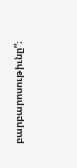բարբարոսութիւնը”։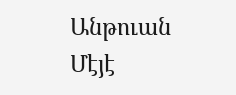Անթուան Մէյէ